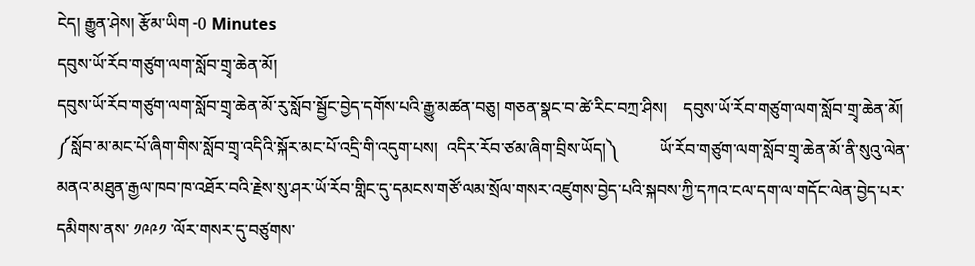ངེད། རྒྱུན་ཤེས། རྩོམ་ཡིག -0 Minutes
དབུས་ཡོ་རོབ་གཙུག་ལག་སློབ་གྲྭ་ཆེན་མོ།
དབུས་ཡོ་རོབ་གཙུག་ལག་སློབ་གྲྭ་ཆེན་མོ་རུ་སློབ་སྦྱོང་བྱེད་དགོས་པའི་རྒྱུ་མཚན་བཅུ། གཅན་སྣང་བ་ཚེ་རིང་བཀྲ་ཤིས།    དབུས་ཡོ་རོབ་གཙུག་ལག་སློབ་གྲྭ་ཆེན་མོ། ༼སློབ་མ་མང་པོ་ཞིག་གིས་སློབ་གྲྭ་འདིའི་སྐོར་མང་པོ་འདྲི་གི་འདུག་པས།  འདིར་རོབ་ཙམ་ཞིག་བྲིས་ཡོད།༽          ཡོ་རོབ་གཙུག་ལག་སློབ་གྲྭ་ཆེན་མོ་ནི་སུའུ་ལེན་མནའ་མཐུན་རྒྱལ་ཁབ་ཁ་འཐོར་བའི་རྗེས་སུ་ཤར་ཡོ་རོབ་གླིང་དུ་དམངས་གཙོ་ལམ་སྲོལ་གསར་འཛུགས་བྱེད་པའི་སྐབས་ཀྱི་དཀའ་ངལ་དག་ལ་གདོང་ལེན་བྱེད་པར་དམིགས་ནས་ ༡༩༩༡ ་ལོར་གསར་དུ་བཙུགས་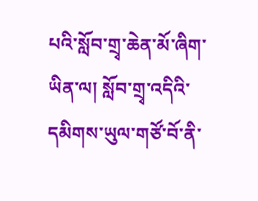པའི་སློབ་གྲྭ་ཆེན་མོ་ཞིག་ཡིན་ལ། སློབ་གྲྭ་འདིའི་དམིགས་ཡུལ་གཙོ་བོ་ནི་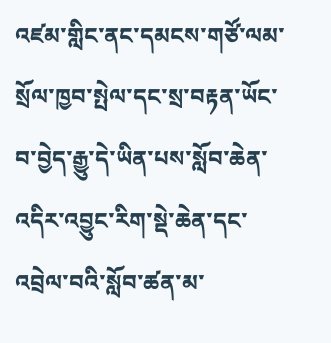འཛམ་གླིང་ནང་དམངས་གཙོ་ལམ་སྲོལ་ཁྱབ་སྤེལ་དང་སྲ་བརྟན་ཡོང་བ་བྱེད་རྒྱུ་དེ་ཡིན་པས་སློབ་ཆེན་འདིར་འབྱུང་རིག་སྡེ་ཆེན་དང་འབྲེལ་བའི་སློབ་ཚན་མ་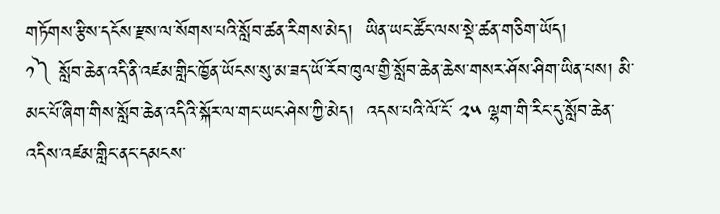གཏོགས་རྩིས་དངོས་རྫས་ལ་སོགས་པའི་སློབ་ཚན་རིགས་མེད།  ཡིན་ཡང་ཚོང་ལས་སྡེ་ཚན་གཅིག་ཡོད།          ༡༽ སློབ་ཆེན་འདི་ནི་འཛམ་གླིང་ཁྱོན་ཡོངས་སུ་མ་ཟད་ཡོ་རོབ་ཁུལ་གྱི་སློབ་ཆེན་ཆེས་གསར་ཤོས་ཤིག་ཡིན་པས། མི་མང་པོ་ཞིག་གིས་སློབ་ཆེན་འདིའི་སྐོར་ལ་གང་ཡང་ཤེས་ཀྱི་མེད།  འདས་པའི་ལོ་ངོ་ ༢༥ ལྷག་གི་རིང་དུ་སློབ་ཆེན་འདིས་འཛམ་གླིང་ནང་དམངས་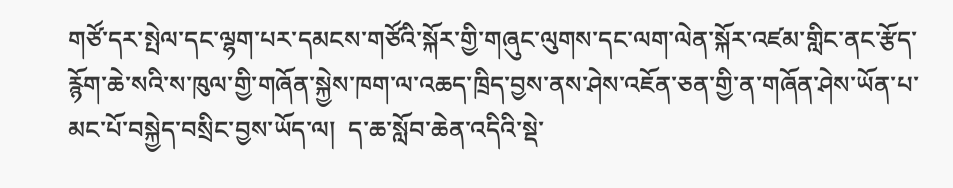གཙོ་དར་སྤེལ་དང་ལྷག་པར་དམངས་གཙོའི་སྐོར་གྱི་གཞུང་ལུགས་དང་ལག་ལེན་སྐོར་འཛམ་གླིང་ནང་རྩོད་རྙོག་ཆེ་སའི་ས་ཁུལ་གྱི་གཞོན་སྐྱེས་ཁག་ལ་འཆད་ཁྲིད་བྱས་ནས་ཤེས་འཇོན་ཅན་གྱི་ན་གཞོན་ཤེས་ཡོན་པ་མང་པོ་བསྐྱེད་བསྲིང་བྱས་ཡོད་ལ།  ད་ཆ་སློབ་ཆེན་འདིའི་སྡེ་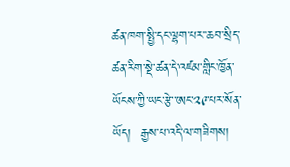ཚན་ཁག་སྤྱི་དང་ལྷག་པར་་ཆབ་སྲིད་ཚན་རིག་སྡེ་ཚན་དེ་འཛམ་གླིང་ཁྱོན་ཡོངས་ཀྱི་ཡང་རྩེ་་ཨང་༢༩་པར་སོན་ཡོད།  རྒྱས་པ་འདི་ལ་གཟིགས།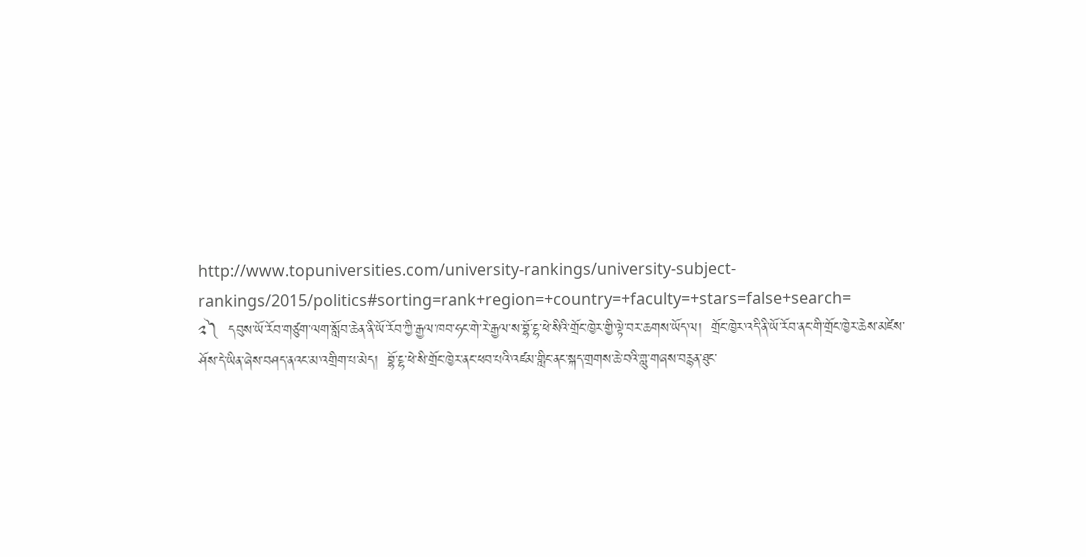http://www.topuniversities.com/university-rankings/university-subject-rankings/2015/politics#sorting=rank+region=+country=+faculty=+stars=false+search=         ༢༽  དབུས་ཡོ་རོབ་གཙུག་ལག་སློབ་ཆེན་ནི་ཡོ་རོབ་ཀྱི་རྒྱལ་ཁབ་ཧང་གེ་རེ་རྒྱལ་ས་བྷོ་ངྷ་ཕེ་སིའི་གྲོང་ཁྱེར་གྱི་ལྟེ་བར་ཆགས་ཡོད་ལ།  གྲོང་ཁྱེར་འདི་ནི་ཡོ་རོབ་ནང་གི་གྲོང་ཁྱེར་ཆེས་མཛེས་ཤོས་དེ་ཡིན་ཞེས་བཤད་ནའང་མ་འགྲིག་པ་མེད།  བྷོ་ངྷ་ཕེ་སི་གྲོང་ཁྱེར་ནང་ཕབ་པའི་འཛམ་གླིང་ནང་སྐད་གྲགས་ཆེ་བའི་གླུ་གཞས་བརྙན་ཐུང་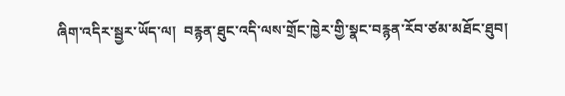ཞིག་འདིར་སྦྱར་ཡོད་ལ།  བརྙན་ཐུང་འདི་ལས་གྲོང་ཁྱེར་གྱི་སྣང་བརྙན་རོབ་ཙམ་མཐོང་ཐུབ།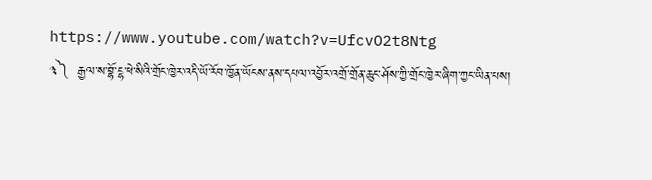https://www.youtube.com/watch?v=UfcvO2t8Ntg        ༣༽  རྒྱལ་ས་བྷོ་ངྷ་ཕེ་སིའི་གྲོང་ཁྱེར་འདི་ཡོ་རོབ་ཁྱོན་ཡོངས་ནས་དཔལ་འབྱོར་འགྲོ་གྲོན་ཆུང་ཤོས་ཀྱི་གྲོང་ཁྱེར་ཞིག་ཀྱང་ཡིན་པས།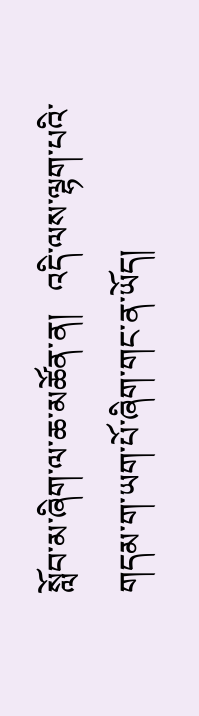སློབ་མ་ཞིག་ལ་ཆ་མཚོན་ན།   འདི་ལས་ལྷག་པའི་གདམ་ག་ཡག་པོ་ཞིག་གང་ན་ཡོད།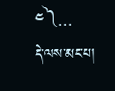༤༽...
དེ་ལས་མང་པ།